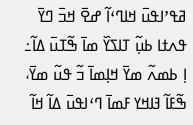ߥߟߴߊߟߎ߫ ߞߊߣߵߊ߬ ߝߐ߫ ߞߏ߫ ߣߌ߫ ߟߍߙߊ ߕߎ߲߬ ߠߊߖߌ߰ ߘߊ߫ ߒ߬ߠߎ߫ ߡߊ߬߸ ߊ߲ ߕߘߍ߬ ߘߌ߫ ߞߊ߲ߘߊ߫ ߏ߬ ߟߎ߬ ߘߌ߫، ߒ߬ߓߊ߬ ߔߊߞߌ ߓߘߊ߫ ߣߵߊߟߎ߫ ߡߊ߬ ߞߊ߬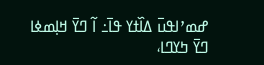ߝߘߴߊߟߎ߫ ߡߊ߰ߙߌ ߟߊ߫߸ ߊ߬ ߣߌ߫ ߞߊ߲ߘߦߊ ߣߌ߫ ߤߌߣߊ،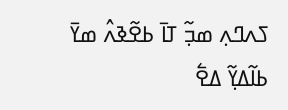ߖߍߣߍ߲ ߘߏ߲߬ ߠߊ߫ ߕߐ߬ߢߍ߮ ߘߌ߫ ߕߊ߬ߡߌ߲߬ ߡߐ߱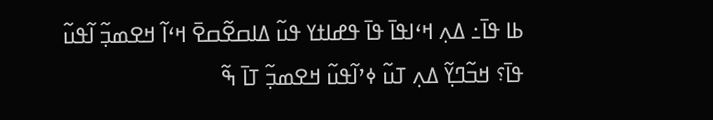ߕߊ ߟߊ߫߸ ߡߍ߲ ߞߵߊߟߊ߫ ߟߊ߫ ߟߝߊߙߌ ߟߎ߬ ߡߊߛߐ߬ߛߐ߫ ߞߵߊ߬ ߞߐߘߏ߲߬ ߊ߬ߟߎ߬ ߟߊ߫؟ ߞߏ߬ߣߌ߲߬ ߡߍ߲ ߠߎ߬ ߦߴߊ߬ߟߎ߬ ߞߐߘߏ߲߬ ߠߊ߫ ߒ߬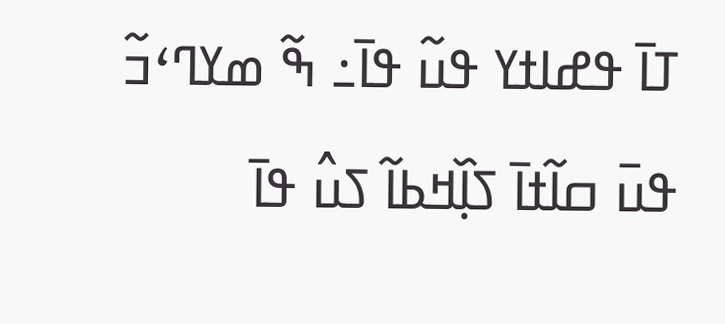ߠߊ߫ ߟߝߊߙߌ ߟߎ߬ ߟߊ߫߸ ߒ߬ ߘߌߣߵߏ߬ ߟߎ߫ ߛߊ߬ߙߊ߫ ߖߊ߲߰ߞߕߊ߬ ߖߎ߮ ߟߊ߫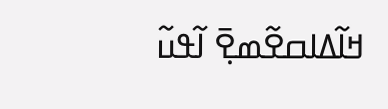ߞߊ߬ߡߊߛߐ߬ߘߐ߲߫ ߊ߬ߟߎ߬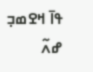ߟߊ߫ ߞߐߘߏ߲ ߝߍ߬